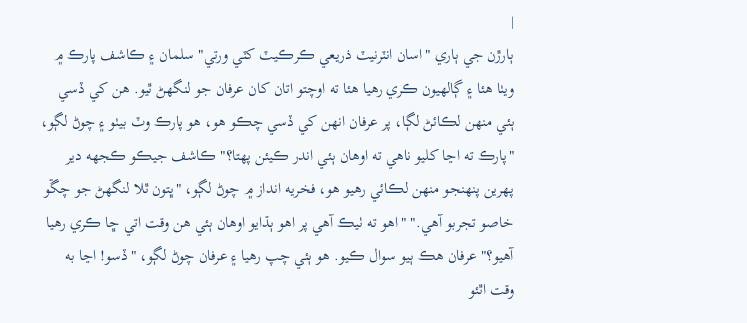|
ٻارڙن جي ٻاري "اسان انٽرنيٽ ذريعي ڪرڪيٽ کٽي ورتي" سلمان ۽ ڪاشف پارڪ ۾ ويٺا هئا ۽ ڳالهيون ڪري رهيا هئا ته اوچتو اتان کان عرفان جو لنگهڻ ٿيو. هن کي ڏسي ٻئي منهن لڪائڻ لڳا، پر عرفان انهن کي ڏسي چڪو هو، هو پارڪ وٽ بيٺو ۽ چوڻ لڳو، "پارڪ ته اڃا کليو ناهي ته اوهان ٻئي اندر ڪيئن پهتا؟" ڪاشف جيڪو ڪجهه دير پهرين پنهنجو منهن لڪائي رهيو هو، فخريه انداز ۾ چوڻ لڳو، "ڀتون ٿلا لنگهڻ جو چڱو خاصو تجربو آهي." "اهو ته ٺيڪ آهي پر اهو ٻڌايو اوهان ٻئي هن وقت اتي ڇا ڪري رهيا آهيو؟" عرفان هڪ ٻيو سوال ڪيو. هو ٻئي چپ رهيا ۽ عرفان چوڻ لڳو، "ڏسو! اڃا به وقت اٿئو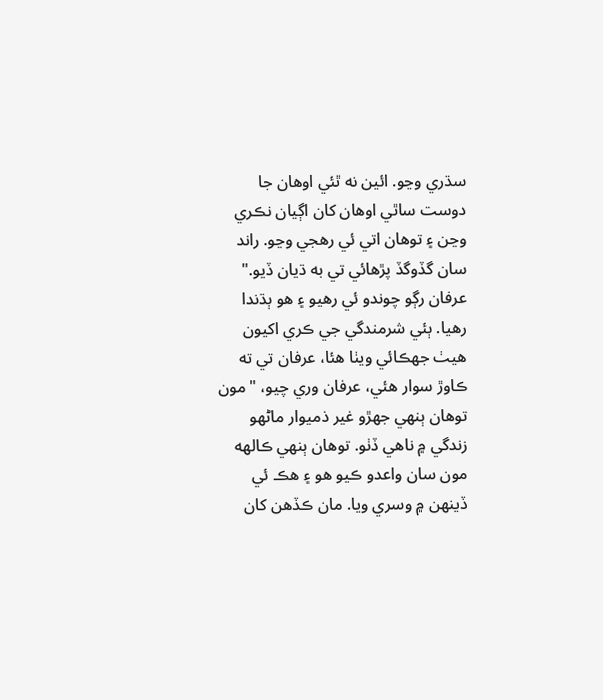سڌري وڃو. ائين نه ٿئي اوهان جا دوست ساٿي اوهان کان اڳيان نڪري وڃن ۽ توهان اتي ئي رهجي وڃو. راند سان گڏوگڏ پڙهائي تي به ڌيان ڏيو." عرفان رڳو چوندو ئي رهيو ۽ هو ٻڌندا رهيا. ٻئي شرمندگي جي ڪري اکيون هيٺ جهڪائي ويٺا هئا، عرفان تي ته ڪاوڙ سوار هئي، عرفان وري چيو، "مون توهان ٻنهي جهڙو غير ذميوار ماڻهو زندگي ۾ ناهي ڏٺو. توهان ٻنهي ڪالهه مون سان واعدو ڪيو هو ۽ هڪ ئي ڏينهن ۾ وسري ويا. مان ڪڏهن کان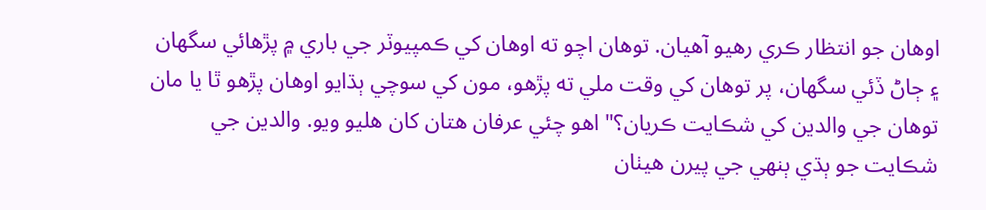اوهان جو انتظار ڪري رهيو آهيان. توهان اچو ته اوهان کي ڪمپيوٽر جي باري ۾ پڙهائي سگهان ۽ ڄاڻ ڏئي سگهان، پر توهان کي وقت ملي ته پڙهو، مون کي سوچي ٻڌايو اوهان پڙهو ٿا يا مان توهان جي والدين کي شڪايت ڪريان؟" اهو چئي عرفان هتان کان هليو ويو. والدين جي شڪايت جو ٻڌي ٻنهي جي پيرن هيٺان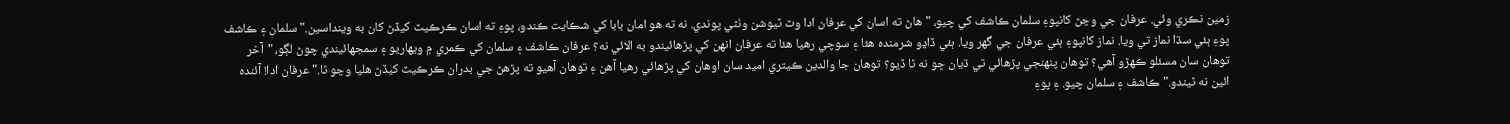زمين نڪري وئي. عرفان جي وڃڻ کانپوءِ سلمان ڪاشف کي چيو، "هاڻ ته اسان کي عرفان ادا وٽ ٽيوشن وٺڻي پوندي. نه ته هو امان بابا کي شڪايت ڪندو، پوءِ ته اسان ڪرڪيٽ کيڏڻ کان به وينداسين." سلمان ۽ ڪاشف پوءِ ٻئي سڌا نماز تي ويا. نماز کانپوءِ ٻئي عرفان جي گهر ويا. ٻئي ڏاڍو شرمنده هئا ۽ سوچي رهيا هئا ته عرفان انهن کي پڙهائيندو به الائي نه؟ عرفان ڪاشف ۽ سلمان کي ڪمري ۾ ويهاريو ۽ سمجهائيندي چوڻ لڳو، "آخر توهان سان مسئلو ڪهڙو آهي؟ توهان پنهنجي پڙهائي تي ڌيان ڇو نه ٿا ڏيو؟ توهان جا والدين ڪيتري اميد سان اوهان کي پڙهائي رهيا آهن ۽ توهان آهيو ته پڙهڻ جي بدران ڪرڪيٽ کيڏڻ هليا وڃو ٿا." عرفان ادا! آئنده ائين نه ٿيندو." ڪاشف ۽ سلمان چيو. ۽ پوءِ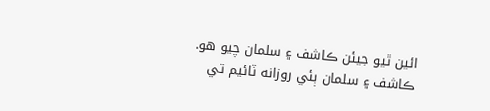ائين ٿيو جيئن ڪاشف ۽ سلمان چيو هو. ڪاشف ۽ سلمان ٻئي روزانه ٽائيم تي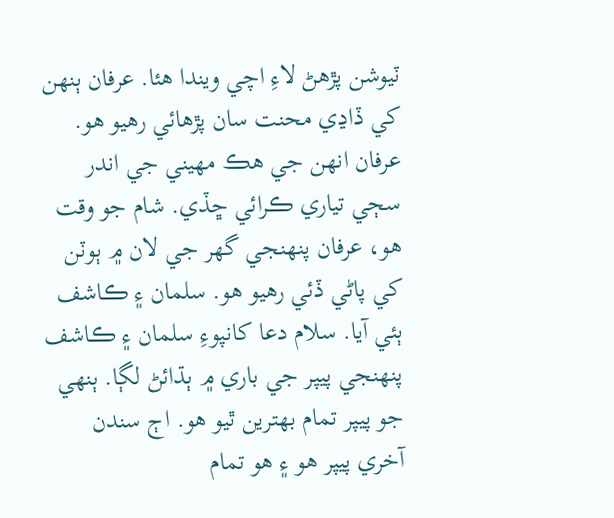ٽيوشن پڙهڻ لاءِ اچي ويندا هئا. عرفان ٻنهن کي ڏاڍي محنت سان پڙهائي رهيو هو. عرفان انهن جي هڪ مهيني جي اندر سڄي تياري ڪرائي ڇڏي. شام جو وقت هو، عرفان پنهنجي گهر جي لان ۾ ٻوٽن کي پاڻي ڏئي رهيو هو. سلمان ۽ ڪاشف ٻئي آيا. سلام دعا کانپوءِ سلمان ۽ ڪاشف پنهنجي پيپر جي باري ۾ ٻڌائڻ لڳا. ٻنهي جو پيپر تمام بهترين ٿيو هو. اڄ سندن آخري پيپر هو ۽ هو تمام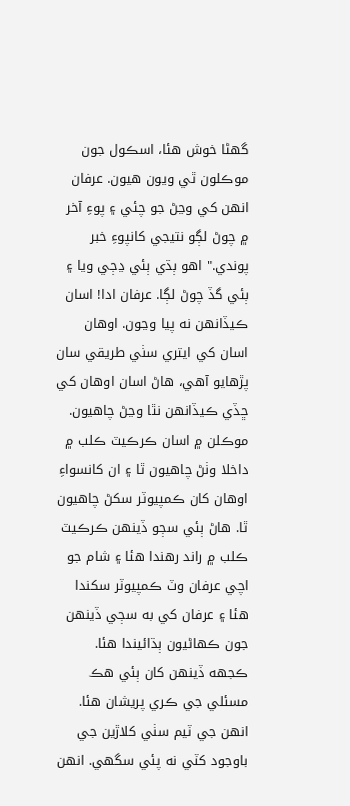گهڻا خوش هئا، اسڪول جون موڪلون ٿي ويون هيون. عرفان انهن کي وڃڻ جو چئي ۽ پوءِ آخر ۾ چوڻ لڳو نتيجي کانپوءِ خبر پوندي." اهو ٻڌي ٻئي ڍڄي ويا ۽ ٻئي گڏ چوڻ لڳا. عرفان ادا! اسان ڪيڏانهن نه پيا وڃون. اوهان اسان کي ايتري سٺي طريقي سان پڙهايو آهي، هاڻ اسان اوهان کي ڇڏي ڪيڏانهن نٿا وڃڻ چاهيون. موڪلن ۾ اسان ڪرڪيٽ ڪلب ۾ داخلا وٺڻ چاهيون ٿا ۽ ان کانسواءِ اوهان کان ڪمپيوٽر سکڻ چاهيون ٿا. هاڻ ٻئي سڄو ڏينهن ڪرڪيٽ ڪلب ۾ راند رهندا هئا ۽ شام جو اچي عرفان وٽ ڪمپيوٽر سکندا هئا ۽ عرفان کي به سڄي ڏينهن جون ڪهاڻيون ٻڌائيندا هئا. ڪجهه ڏينهن کان ٻئي هڪ مسئلي جي ڪري پريشان هئا. انهن جي ٽيم سٺي کلاڙين جي باوجود کٽي نه پئي سگهي. انهن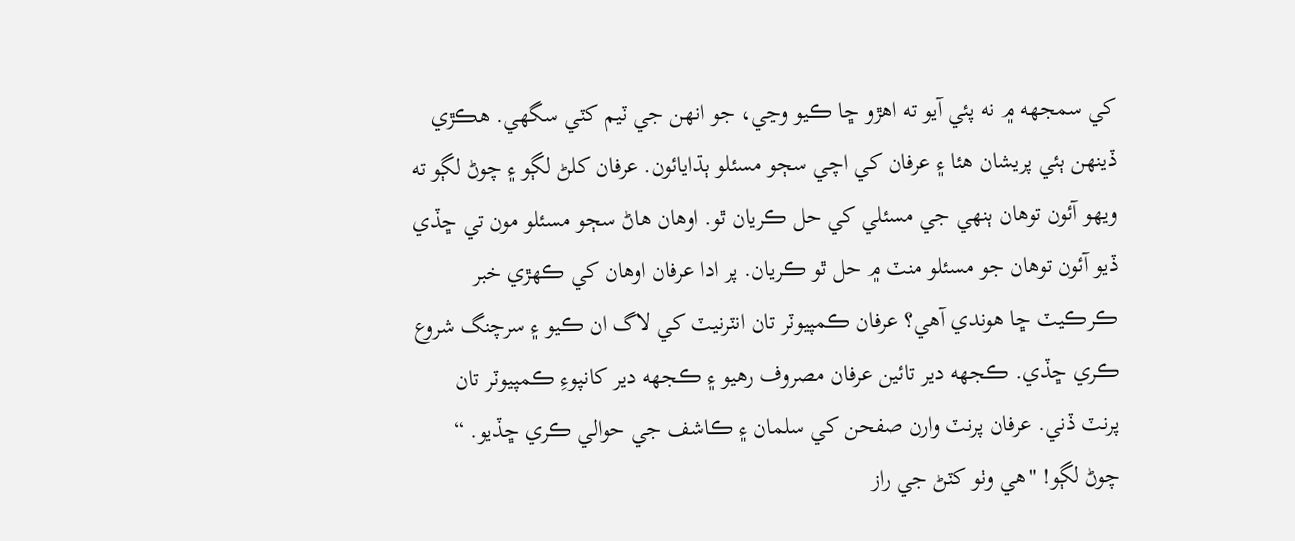کي سمجهه ۾ نه پئي آيو ته اهڙو ڇا ڪيو وڃي، جو انهن جي ٽيم کٽي سگهي. هڪڙي ڏينهن ٻئي پريشان هئا ۽ عرفان کي اچي سڄو مسئلو ٻڌايائون. عرفان کلڻ لڳو ۽ چوڻ لڳو ته ويهو آئون توهان ٻنهي جي مسئلي کي حل ڪريان ٿو. اوهان هاڻ سڄو مسئلو مون تي ڇڏي ڏيو آئون توهان جو مسئلو منٽ ۾ حل ٿو ڪريان. پر ادا عرفان اوهان کي ڪهڙي خبر ڪرڪيٽ ڇا هوندي آهي؟ عرفان ڪمپيوٽر تان انٽرنيٽ کي لاگ ان ڪيو ۽ سرچنگ شروع ڪري ڇڏي. ڪجهه دير تائين عرفان مصروف رهيو ۽ ڪجهه دير کانپوءِ ڪمپيوٽر تان پرنٽ ڏني. عرفان پرنٽ وارن صفحن کي سلمان ۽ ڪاشف جي حوالي ڪري ڇڏيو. “ چوڻ لڳو! "هي وٺو کٽڻ جي راز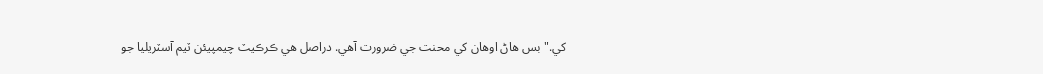کي." بس هاڻ اوهان کي محنت جي ضرورت آهي. دراصل هي ڪرڪيٽ چيمپيئن ٽيم آسٽريليا جو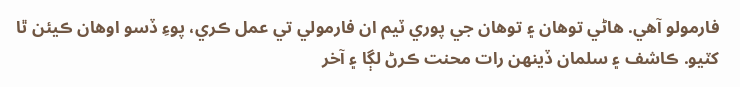فارمولو آهي. هاڻي توهان ۽ توهان جي پوري ٽيم ان فارمولي تي عمل ڪري، پوءِ ڏسو اوهان ڪيئن ٿا کٽيو. ڪاشف ۽ سلمان ڏينهن رات محنت ڪرڻ لڳا ۽ آخر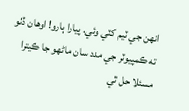انهن جي ٽيم کٽي وئي. پيارا ٻارو! اوهان ڏٺو ته ڪمپيوٽر جي مدد سان ماڻهو جا ڪيترا مسئلا حل ٿي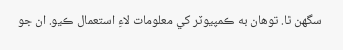سگهن ٿا. توهان به ڪمپيوٽر کي معلومات لاءِ استعمال ڪيو. ان جو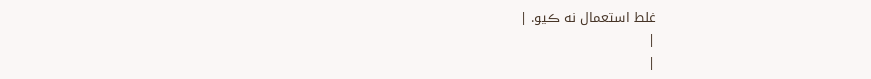غلط استعمال نه ڪيو. |
|
|